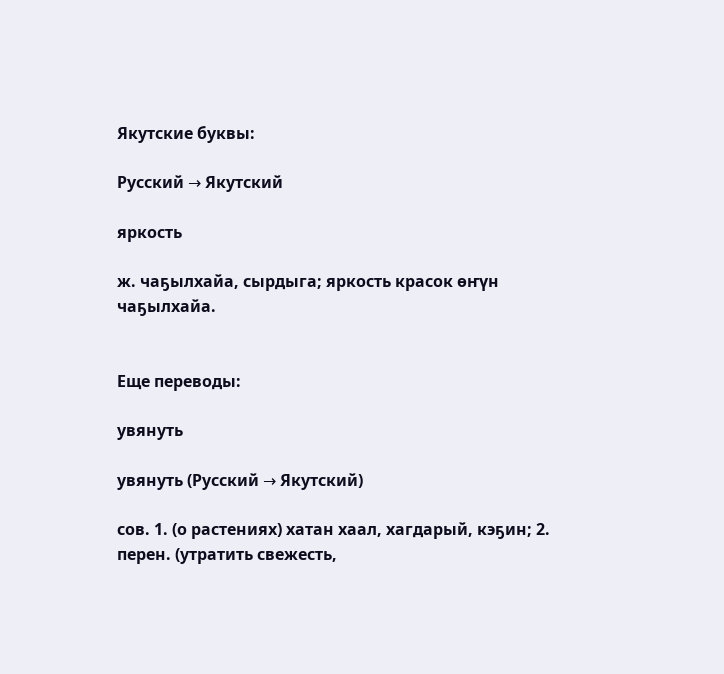Якутские буквы:

Русский → Якутский

яркость

ж. чаҕылхайа, сырдыга; яркость красок өҥүн чаҕылхайа.


Еще переводы:

увянуть

увянуть (Русский → Якутский)

сов. 1. (о растениях) хатан хаал, хагдарый, кэҕин; 2. перен. (утратить свежесть,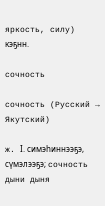яркость, силу) кэҕнн.

сочность

сочность (Русский → Якутский)

ж. I. симэһиннээҕэ, сүмэлээҕэ; сочность дыни дыня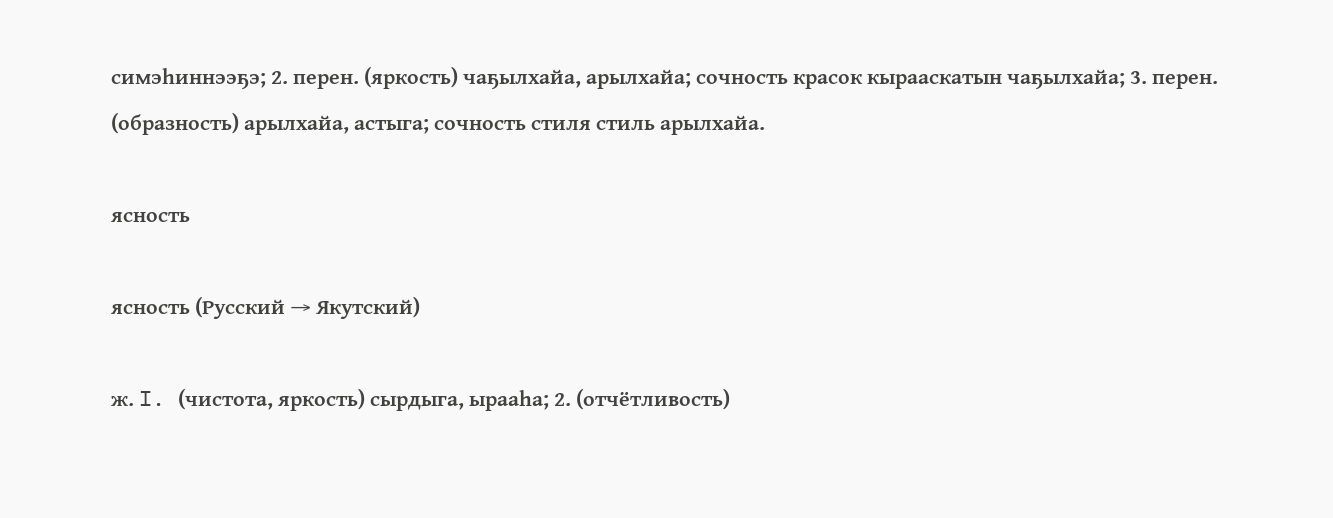симэһиннээҕэ; 2. перен. (яркость) чаҕылхайа, арылхайа; сочность красок кырааскатын чаҕылхайа; 3. перен. (образность) арылхайа, астыга; сочность стиля стиль арылхайа.

ясность

ясность (Русский → Якутский)

ж. I. (чистота, яркость) сырдыга, ырааһа; 2. (отчётливость)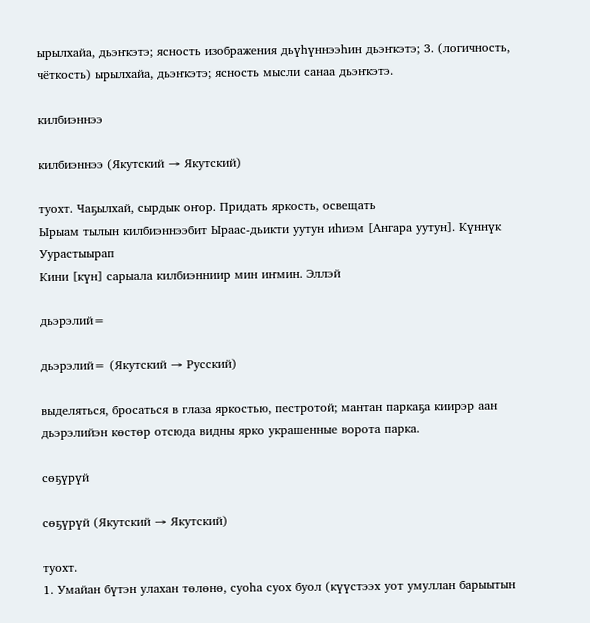ырылхайа, дьэҥкэтэ; ясность изображения дьүһүннээһин дьэҥкэтэ; 3. (логичность, чёткость) ырылхайа, дьэҥкэтэ; ясность мысли санаа дьэҥкэтэ.

килбиэннээ

килбиэннээ (Якутский → Якутский)

туохт. Чаҕылхай, сырдык оҥор. Придать яркость, освещать
Ырыам тылын килбиэннээбит Ыраас-дьикти уутун иһиэм [Ангара уутун]. Күннүк Уурастыырап
Кини [күн] сарыала килбиэнниир мин иҥмин. Эллэй

дьэрэлий=

дьэрэлий= (Якутский → Русский)

выделяться, бросаться в глаза яркостью, пестротой; мантан паркаҕа киирэр аан дьэрэлийэн көстөр отсюда видны ярко украшенные ворота парка.

сөҕүрүй

сөҕүрүй (Якутский → Якутский)

туохт.
1. Умайан бүтэн улахан төлөнө, суоһа суох буол (күүстээх уот умуллан барыытын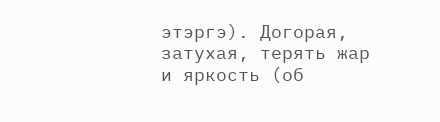этэргэ). Догорая, затухая, терять жар и яркость (об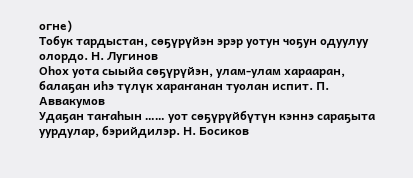огне)
Тобук тардыстан, сөҕүрүйэн эрэр уотун чоҕун одуулуу олордо. Н. Лугинов
Оһох уота сыыйа сөҕүрүйэн, улам-улам харааран, балаҕан иһэ түлүк хараҥанан туолан испит. П. Аввакумов
Удаҕан таҥаһын …… уот сөҕүрүйбүтүн кэннэ сараҕыта уурдулар, бэрийдилэр. Н. Босиков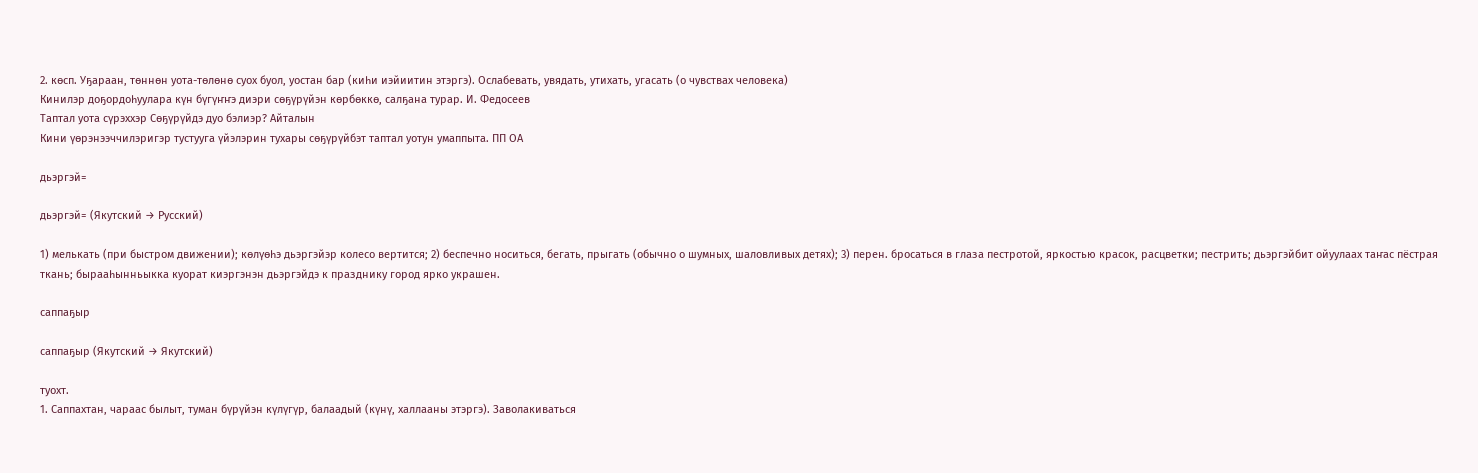2. көсп. Уҕараан, төннөн уота-төлөнө суох буол, уостан бар (киһи иэйиитин этэргэ). Ослабевать, увядать, утихать, угасать (о чувствах человека)
Кинилэр доҕордоһуулара күн бүгүҥҥэ диэри сөҕүрүйэн көрбөккө, салҕана турар. И. Федосеев
Таптал уота сүрэххэр Сөҕүрүйдэ дуо бэлиэр? Айталын
Кини үөрэнээччилэригэр тустууга үйэлэрин тухары сөҕүрүйбэт таптал уотун умаппыта. ПП ОА

дьэргэй=

дьэргэй= (Якутский → Русский)

1) мелькать (при быстром движении); көлүөһэ дьэргэйэр колесо вертится; 2) беспечно носиться, бегать, прыгать (обычно о шумных, шаловливых детях); 3) перен. бросаться в глаза пестротой, яркостью красок, расцветки; пестрить; дьэргэйбит ойуулаах таҥас пёстрая ткань; бырааһынньыкка куорат киэргэнэн дьэргэйдэ к празднику город ярко украшен.

саппаҕыр

саппаҕыр (Якутский → Якутский)

туохт.
1. Саппахтан, чараас былыт, туман бүрүйэн күлүгүр, балаадый (күнү, халлааны этэргэ). Заволакиваться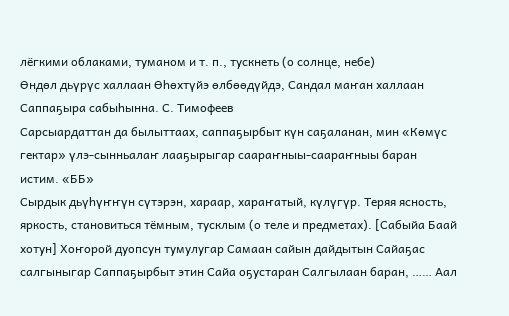лёгкими облаками, туманом и т. п., тускнеть (о солнце, небе)
Өндөл дьүрүс халлаан Өһөхтүйэ өлбөөдүйдэ, Сандал маҥан халлаан Саппаҕыра сабыһынна. С. Тимофеев
Сарсыардаттан да былыттаах, саппаҕырбыт күн саҕаланан, мин «Көмүс гектар» үлэ-сынньалаҥ лааҕырыгар саараҥныы-саараҥныы баран истим. «ББ»
Сырдык дьүһүҥҥүн сүтэрэн, хараар, хараҥатый, күлүгүр. Теряя ясность, яркость, становиться тёмным, тусклым (о теле и предметах). [Сабыйа Баай хотун] Хоҥорой дуопсун тумулугар Самаан сайын дайдытын Сайаҕас салгыныгар Саппаҕырбыт этин Сайа оҕустаран Салгылаан баран, …… Аал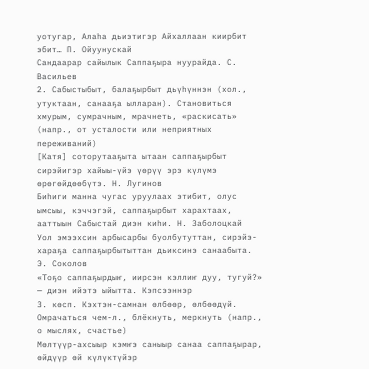уотугар, Алаһа дьиэтигэр Айхаллаан киирбит эбит… П. Ойуунускай
Сандаарар сайылык Саппаҕыра нуурайда. С. Васильев
2. Сабыстыбыт, балаҕырбыт дьүһүннэн (хол., утуктаан, санааҕа ылларан). Становиться хмурым, сумрачным, мрачнеть, «раскисать» (напр., от усталости или неприятных переживаний)
[Катя] соторутааҕыта ытаан саппаҕырбыт сирэйигэр хайыы-үйэ үөрүү эрэ күлүмэ өрөгөйдөөбүтэ. Н. Лугинов
Биһиги манна чугас уруулаах этибит, олус ымсыы, кэччэгэй, саппаҕырбыт харахтаах, ааттыын Сабыстай диэн киһи. Н. Заболоцкай
Уол эмээхсин арбысарбы буолбутуттан, сирэйэ-хараҕа саппаҕырбытыттан дьиксинэ санаабыта. Э. Соколов
«Тоҕо саппаҕырдыҥ, иирсэн кэллиҥ дуу, тугуй?» — диэн ийэтэ ыйытта. Кэпсээннэр
3. көсп. Кэхтэн-самнан өлбөөр, өлбөөдүй. Омрачаться чем-л., блёкнуть, меркнуть (напр., о мыслях, счастье)
Мөлтүүр-ахсыыр кэмҥэ саныыр санаа саппаҕырар, өйдүүр өй күлүктүйэр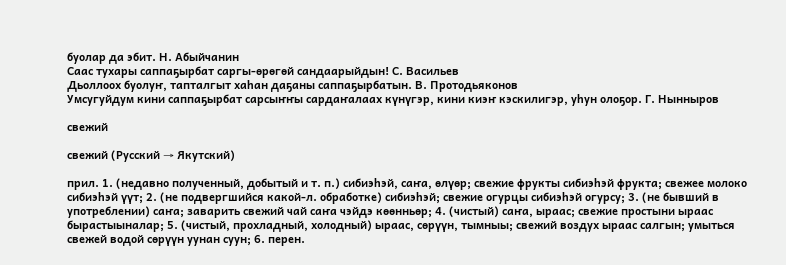буолар да эбит. Н. Абыйчанин
Саас тухары саппаҕырбат саргы-өрөгөй сандаарыйдын! С. Васильев
Дьоллоох буолуҥ, тапталгыт хаһан даҕаны саппаҕырбатын. В. Протодьяконов
Умсугуйдум кини саппаҕырбат сарсыҥҥы сардаҥалаах күнүгэр, кини киэҥ кэскилигэр, уһун олоҕор. Г. Нынныров

свежий

свежий (Русский → Якутский)

прил. 1. (недавно полученный, добытый и т. п.) сибиэһэй, саҥа, өлүөр; свежие фрукты сибиэһэй фрукта; свежее молоко сибиэһэй үүт; 2. (не подвергшийся какой-л. обработке) сибиэһэй; свежие огурцы сибиэһэй огурсу; 3. (не бывший в употреблении) саҥа; заварить свежий чай саҥа чэйдэ көөнньөр; 4. (чистый) саҥа, ыраас; свежие простыни ыраас бырастыыналар; 5. (чистый, прохладный, холодный) ыраас, сөрүүн, тымныы; свежий воздух ыраас салгын; умыться свежей водой сөрүүн уунан суун; 6. перен.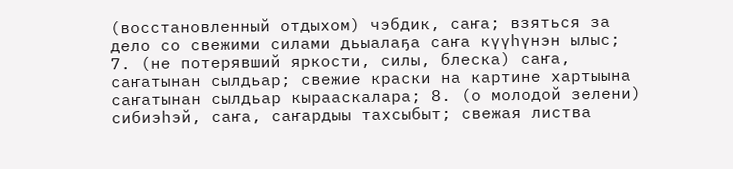(восстановленный отдыхом) чэбдик, саҥа; взяться за дело со свежими силами дьыалаҕа саҥа күүһүнэн ылыс; 7. (не потерявший яркости, силы, блеска) саҥа, саҥатынан сылдьар; свежие краски на картине хартыына саҥатынан сылдьар кырааскалара; 8. (о молодой зелени) сибиэһэй, саҥа, саҥардыы тахсыбыт; свежая листва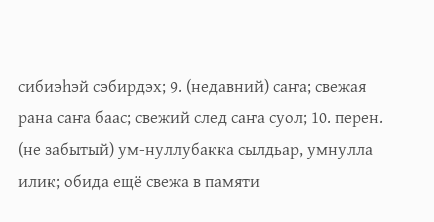сибиэһэй сэбирдэх; 9. (недавний) саҥа; свежая рана саҥа баас; свежий след саҥа суол; 10. перен. (не забытый) ум-нуллубакка сылдьар, умнулла илик; обида ещё свежа в памяти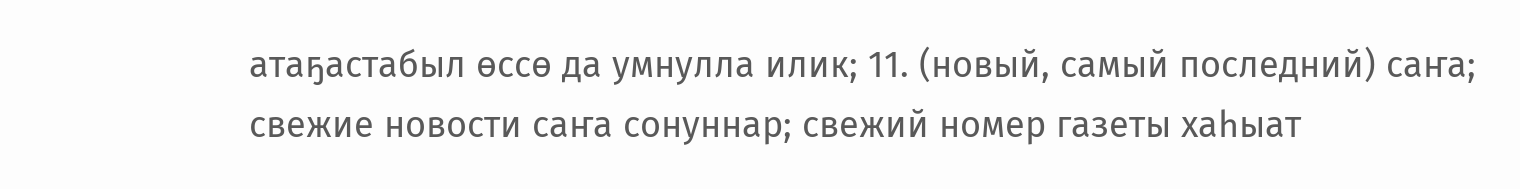атаҕастабыл өссө да умнулла илик; 11. (новый, самый последний) саҥа; свежие новости саҥа сонуннар; свежий номер газеты хаһыат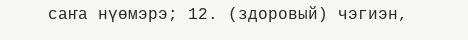саҥа нүөмэрэ; 12. (здоровый) чэгиэн,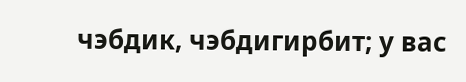чэбдик, чэбдигирбит; у вас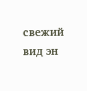свежий вид эн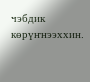чэбдик көрүҥнээххин.